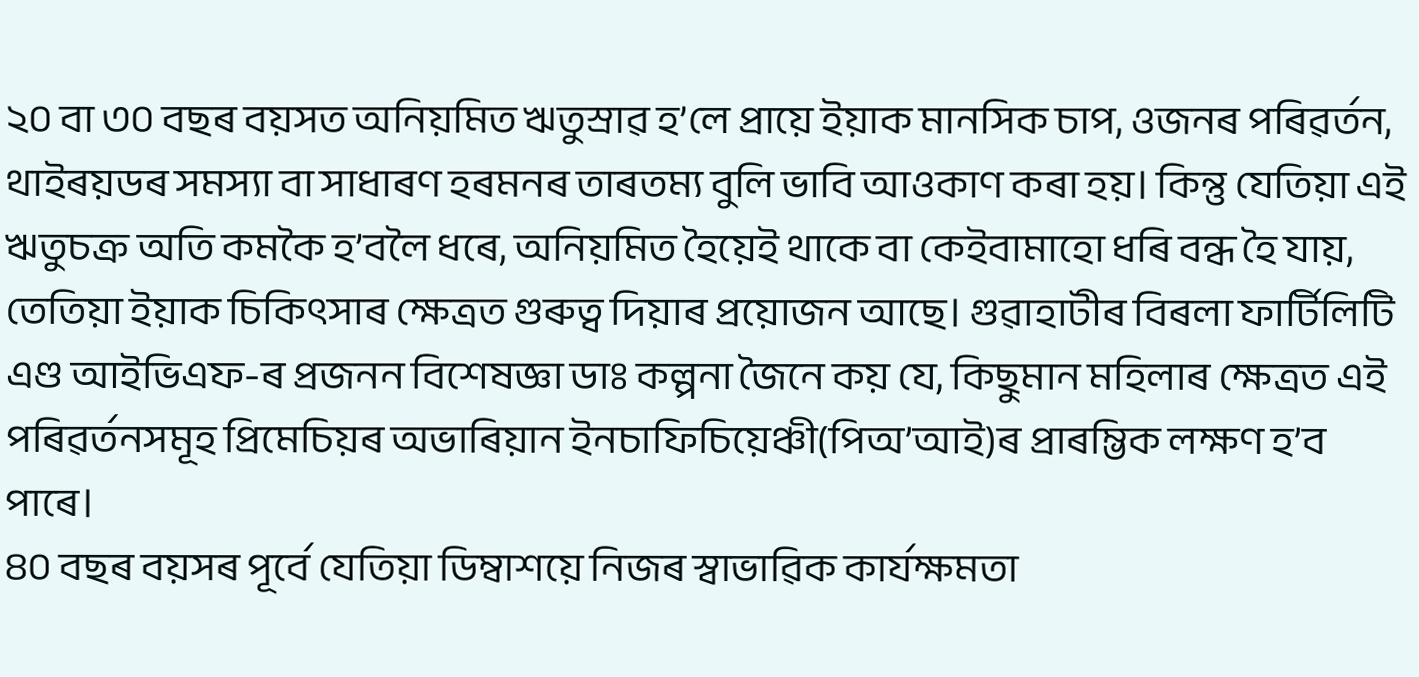২০ বা ৩০ বছৰ বয়সত অনিয়মিত ঋতুস্ৰাৱ হ’লে প্ৰায়ে ইয়াক মানসিক চাপ, ওজনৰ পৰিৱৰ্তন, থাইৰয়ডৰ সমস্যা বা সাধাৰণ হৰমনৰ তাৰতম্য বুলি ভাবি আওকাণ কৰা হয়। কিন্তু যেতিয়া এই ঋতুচক্ৰ অতি কমকৈ হ’বলৈ ধৰে, অনিয়মিত হৈয়েই থাকে বা কেইবামাহো ধৰি বন্ধ হৈ যায়, তেতিয়া ইয়াক চিকিৎসাৰ ক্ষেত্ৰত গুৰুত্ব দিয়াৰ প্ৰয়োজন আছে। গুৱাহাটীৰ বিৰলা ফাৰ্টিলিটি এণ্ড আইভিএফ-ৰ প্ৰজনন বিশেষজ্ঞা ডাঃ কল্পনা জৈনে কয় যে, কিছুমান মহিলাৰ ক্ষেত্ৰত এই পৰিৱৰ্তনসমূহ প্ৰিমেচিয়ৰ অভাৰিয়ান ইনচাফিচিয়েঞ্চী(পিঅ’আই)ৰ প্ৰাৰম্ভিক লক্ষণ হ’ব পাৰে।
৪০ বছৰ বয়সৰ পূৰ্বে যেতিয়া ডিম্বাশয়ে নিজৰ স্বাভাৱিক কাৰ্যক্ষমতা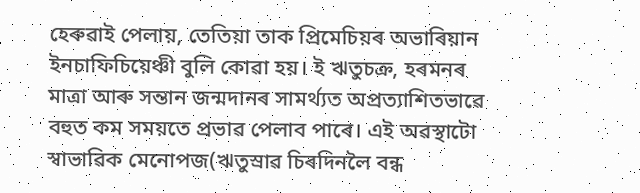হেৰুৱাই পেলায়, তেতিয়া তাক প্ৰিমেচিয়ৰ অভাৰিয়ান ইনচাফিচিয়েঞ্চী বুলি কোৱা হয়। ই ঋতুচক্ৰ, হৰমনৰ মাত্ৰা আৰু সন্তান জন্মদানৰ সামৰ্থ্যত অপ্ৰত্যাশিতভাৱে বহুত কম সময়তে প্ৰভাৱ পেলাব পাৰে। এই অৱস্থাটো স্বাভাৱিক মেনোপজ(ঋতুস্ৰাৱ চিৰদিনলৈ বন্ধ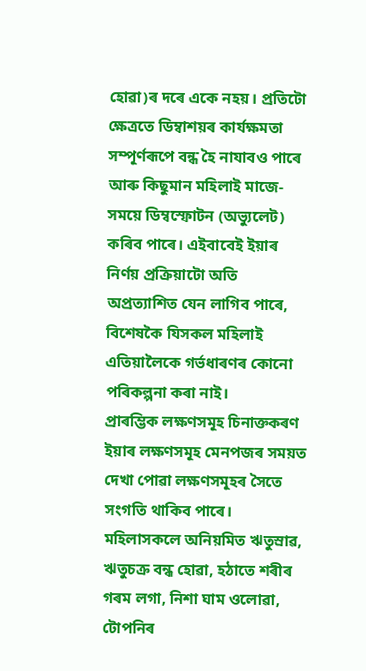হোৱা)ৰ দৰে একে নহয়। প্ৰতিটো ক্ষেত্ৰতে ডিম্বাশয়ৰ কাৰ্যক্ষমতা সম্পূৰ্ণৰূপে বন্ধ হৈ নাযাবও পাৰে আৰু কিছুমান মহিলাই মাজে-সময়ে ডিম্বস্ফোটন (অভ্যুলেট) কৰিব পাৰে। এইবাবেই ইয়াৰ নিৰ্ণয় প্ৰক্ৰিয়াটো অতি অপ্ৰত্যাশিত যেন লাগিব পাৰে, বিশেষকৈ যিসকল মহিলাই এতিয়ালৈকে গৰ্ভধাৰণৰ কোনো পৰিকল্পনা কৰা নাই।
প্ৰাৰম্ভিক লক্ষণসমূহ চিনাক্তকৰণ
ইয়াৰ লক্ষণসমূহ মেনপজৰ সময়ত দেখা পোৱা লক্ষণসমূহৰ সৈতে সংগতি থাকিব পাৰে। মহিলাসকলে অনিয়মিত ঋতুস্ৰাৱ, ঋতুচক্ৰ বন্ধ হোৱা, হঠাতে শৰীৰ গৰম লগা, নিশা ঘাম ওলোৱা, টোপনিৰ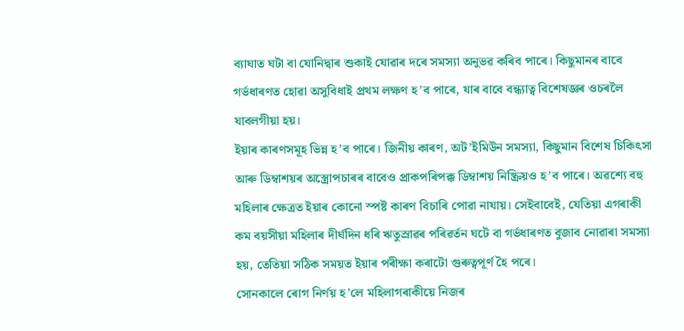ব্যাঘাত ঘটা বা যোনিদ্বাৰ শুকাই যোৱাৰ দৰে সমস্যা অনুভৱ কৰিব পাৰে। কিছুমানৰ বাবে গৰ্ভধাৰণত হোৱা অসুবিধাই প্ৰথম লক্ষণ হ’ব পাৰে, যাৰ বাবে বন্ধ্যাত্ব বিশেষজ্ঞৰ ওচৰলৈ যাবলগীয়া হয়।
ইয়াৰ কাৰণসমূহ ভিন্ন হ’ব পাৰে। জিনীয় কাৰণ, অট’ইমিউন সমস্যা, কিছুমান বিশেষ চিকিৎসা আৰু ডিম্বাশয়ৰ অস্ত্ৰোপচাৰৰ বাবেও প্ৰাকপৰিপক্ক ডিম্বাশয় নিষ্ক্ৰিয়ও হ’ব পাৰে। অৱশ্যে বহু মহিলাৰ ক্ষেত্ৰত ইয়াৰ কোনো স্পষ্ট কাৰণ বিচাৰি পোৱা নাযায়। সেইবাবেই, যেতিয়া এগৰাকী কম বয়সীয়া মহিলাৰ দীৰ্ঘদিন ধৰি ঋতুস্ৰাৱৰ পৰিৱৰ্তন ঘটে বা গৰ্ভধাৰণত বুজাব নোৱাৰা সমস্যা হয়, তেতিয়া সঠিক সময়ত ইয়াৰ পৰীক্ষা কৰাটো গুৰুত্বপূৰ্ণ হৈ পৰে।
সোনকালে ৰোগ নিৰ্ণয় হ’লে মহিলাগৰাকীয়ে নিজৰ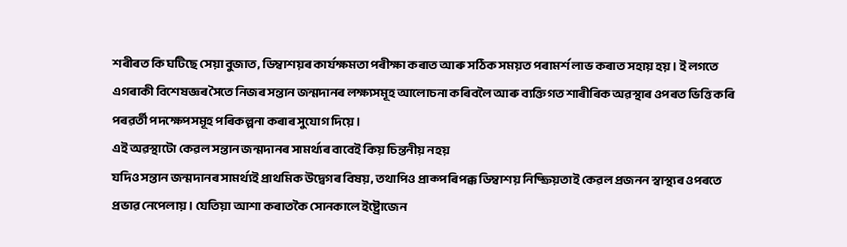শৰীৰত কি ঘটিছে সেয়া বুজাত, ডিম্বাশয়ৰ কাৰ্যক্ষমতা পৰীক্ষা কৰাত আৰু সঠিক সময়ত পৰামৰ্শ লাভ কৰাত সহায় হয়। ই লগতে এগৰাকী বিশেষজ্ঞৰ সৈতে নিজৰ সন্তান জন্মদানৰ লক্ষ্যসমূহ আলোচনা কৰিবলৈ আৰু ব্যক্তিগত শাৰীৰিক অৱস্থাৰ ওপৰত ভিত্তি কৰি পৰৱৰ্তী পদক্ষেপসমূহ পৰিকল্পনা কৰাৰ সুযোগ দিয়ে।
এই অৱস্থাটো কেৱল সন্তান জন্মদানৰ সামৰ্থ্যৰ বাবেই কিয় চিন্তনীয় নহয়
যদিও সন্তান জন্মদানৰ সামৰ্থ্যই প্ৰাথমিক উদ্বেগৰ বিষয়, তথাপিও প্ৰাক্পৰিপক্ক ডিম্বাশয় নিষ্ক্ৰিয়তাই কেৱল প্ৰজনন স্বাস্থ্যৰ ওপৰতে প্ৰভাৱ নেপেলায়। যেতিয়া আশা কৰাতকৈ সোনকালে ইষ্ট্ৰোজেন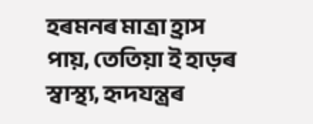হৰমনৰ মাত্ৰা হ্ৰাস পায়, তেতিয়া ই হাড়ৰ স্বাস্থ্য, হৃদযন্ত্ৰৰ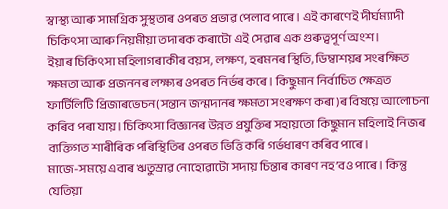স্বাস্থ্য আৰু সামগ্ৰিক সুস্থতাৰ ওপৰত প্ৰভাৱ পেলাব পাৰে। এই কাৰণেই দীৰ্ঘম্যাদী চিকিৎসা আৰু নিয়মীয়া তদাৰক কৰাটো এই সেৱাৰ এক গুৰুত্বপূৰ্ণ অংশ।
ইয়াৰ চিকিৎসা মহিলাগৰাকীৰ বয়স, লক্ষণ, হৰমনৰ স্থিতি, ডিম্বাশয়ৰ সংৰক্ষিত ক্ষমতা আৰু প্ৰজননৰ লক্ষ্যৰ ওপৰত নিৰ্ভৰ কৰে। কিছুমান নিৰ্বাচিত ক্ষেত্ৰত ফাৰ্টিলিটি প্ৰিজাৰভেচন(সন্তান জন্মদানৰ ক্ষমতা সংৰক্ষণ কৰা)ৰ বিষয়ে আলোচনা কৰিব পৰা যায়। চিকিৎসা বিজ্ঞানৰ উন্নত প্ৰযুক্তিৰ সহায়তো কিছুমান মহিলাই নিজৰ ব্যক্তিগত শাৰীৰিক পৰিস্থিতিৰ ওপৰত ভিত্তি কৰি গৰ্ভধাৰণ কৰিব পাৰে।
মাজে-সময়ে এবাৰ ঋতুস্ৰাৱ নোহোৱাটো সদায় চিন্তাৰ কাৰণ নহ’বও পাৰে। কিন্তু যেতিয়া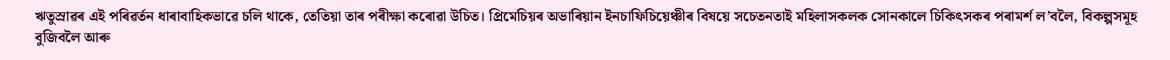ঋতুস্ৰাৱৰ এই পৰিৱৰ্তন ধাৰাবাহিকভাৱে চলি থাকে, তেতিয়া তাৰ পৰীক্ষা কৰোৱা উচিত। প্ৰিমেচিয়ৰ অভাৰিয়ান ইনচাফিচিয়েঞ্চীৰ বিষয়ে সচেতনতাই মহিলাসকলক সোনকালে চিকিৎসকৰ পৰামৰ্শ ল’বলৈ, বিকল্পসমূহ বুজিবলৈ আৰু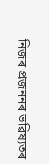নিজৰ প্ৰজননৰ ভৱিষ্যতৰ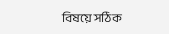বিষয়ে সঠিক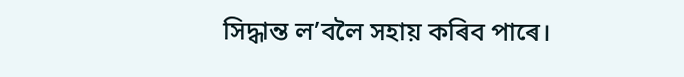সিদ্ধান্ত ল’বলৈ সহায় কৰিব পাৰে।